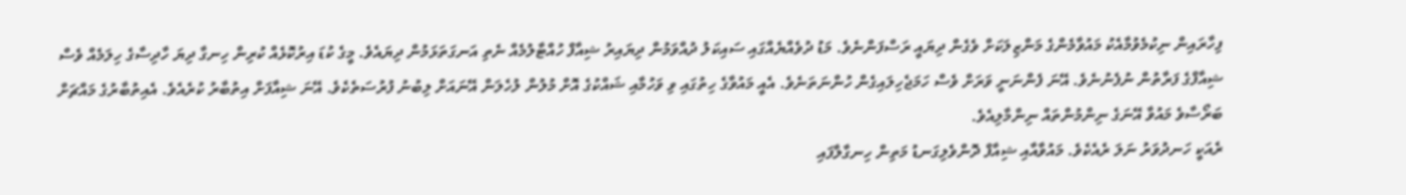ފިހާރައިން ނިކުމެވުމާއެކު މައުވާމެންގެ މަންޒިލަކަށް ވެގެން ދިޔައީ ރަސްފަންނެވެ. މަޑު ދުވެއްޔެއްގައި ސައިކަލު ދުއްވަމުން ދިޔައިރު ޝިއާފް ހުއްޓާލުމެއް ނެތި އަނގަތަޅަމުން ދިޔައެވެ. މީގެ ކުޑަ އިރުކޮޅެއް ކުރިން ހިނގާ ދިޔަ ހާދިސާގެ ހިލަމެއް ވެސް ޝިއާފްގެ ފަރާތުން ނުފެނުނެވެ. އޭނަ ފެންނަނީ ވަރަށް ވެސް ހަމަޖެހިލައިގެން ހުންނަތަނެވެ. އެއީ މައުވާގެ ހިތުގައި ވި ވަހުމާއި ޝައްކުގެ އޮށް މުލުން ލުހެލަން އޭނައަށް ލިބުނު ފުރުސަތެކެވެ. އޭނަ ޝިއާފަށް އިތުބާރު ކުރެއެވެ. އެއިތުބާރުގެ މައްޗަށް ބަރޯސާވެ މައުވާ އޭނަގެ ނިންމުންތައް ނިންމާލިއެވެ.
ރެއަކީ ހަނދުވަރު ނަލަ ރެއެކެވެ. މައުވާއާއި ޝިއާފް ދޮންވެލިގަނޑު މަތިން ހިނގާލާފައި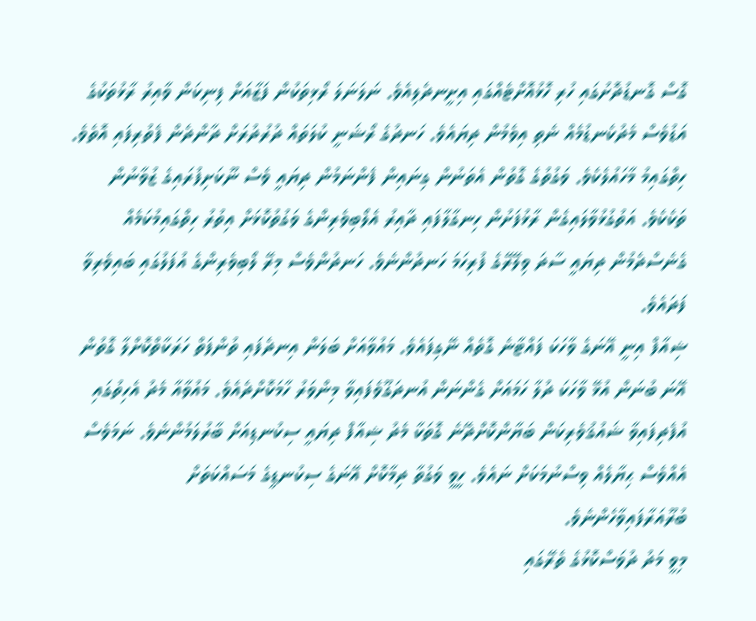ގޮސް ގޮނޑުދޮށުގައި ހުރި ހޮޅުއޮށްޓެއްގައި އިށީނދެލިއެވެ. ނަލަނަލަ ރޯޅިތަކުން ފަޒާއަށް ފިނިކަން ވާއިރު ރާޅުތަކުގެ އަޑުވެސް މެދުކެނޑުމެއް ނެތި އިވެމުން ދިޔައެވެ. ހަނދުގެ ރޯޝަނީ ކުލަތައް ދުރުދުރަށް ދާންދެން ފެތުރިފައި އޮތެވެ. ހިތްގައިމު މާހައުލެކެވެ. ވަގުތުގެ ގޮތުން އެތަނުން ގިނައިން ފެންނަމުން ދިޔައީ ވެސް ނޫކަށިފުރައިގެ ޒުވާނުން ތަކެކެވެ. އަތުގުޅުވާލައިގެން ރާޅުފަށުން ހިނގާލާފައި ދާއިރު އެލޯބިވެރިންގެ ވަގުތުކޮޅަށް އިތުރު ހިތްގައިމުކަމެއް ގެނެސްދެމުން ދިޔައީ ސާދަ ވިލޭރޭގެ ފުރިހަމަ ހަނދުންނެވެ. ހަނދުންވެސް މިރޭ ލޯބިވެރިންގެ އުފަލުގައި ބައިވެރިވާ ފަދައެވެ.
ޝިއާފް އިނީ އޭނަގެ ވާހަކަ ފައްޓާނެ ގޮތެއް ނޭގިފައެވެ. މައުވާއަށް ބަލަން އިނދެފައި ތުންފަތް ހަރަކާތްކޮށްލާ ގޮތުން އޭނަ ބުނަން އުޅޭ ވާހަކަ ދުލާ ހަމައަށް ގެންނަން އުނދަގޫވެފައިވާ މިންވަރު ހާމަކޮށްދެއެވެ. މައުވާއާ މެދު އެހިތުގައި އުފެދިފައިވާ ޝައުޤުވެރިކަން ބަޔާންކޮށްދޭނެ ގޮތަކާ މެދު ޝިއާފް ދިޔައީ ސިކުނޑިއަށް ބާރުލަމުންނެވެ. ނަމަވެސް އެއްވެސް ޙިޔާލެއް ވިސްނުމަކަށް ނައެވެ. ހީވީ ވަގުތާ ދިމާކޮށް އޭނަގެ ސިކުނޑީގެ މަސައްކަތަށް ބުރޫއަރާފައިވާހެންނެވެ.
މިވީ މަދު ދުވަސްކޮޅުގެ ތެރޭގައި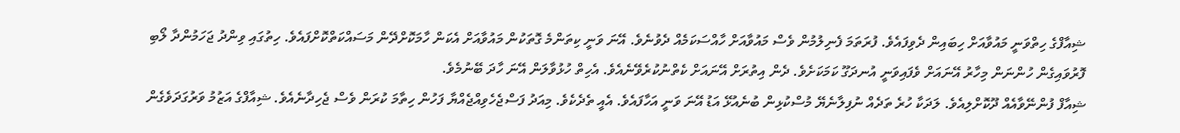ޝިއާފްގެ ހިތްވަނީ މައުވާއަށް ހިބައިން ދެވިފައެވެ. ފުރަތަމަ ފެނިލުމުން ވެސް މައުވާއަށް ހާއްސަކަމެއް ދެވުނެވެ. އޭނަ ވަނީ ކިތަންމެ ގޮތަކުން މައުވާއަށް އެކަން ހާމަކޮށްދޭން މަސައްކަތްކޮށްފައެވެ. ހިތުގައި ވިންދު ޖަހަމުންދާ ލޯބި ފޮރުވައިގެން ހުންނަން މިހާރު އޭނައަށް ވެފައިވަނީ އުނދަގޫ ކަމަކަށެވެ. ދެން އިތުރަށް އޭނައަށް ކެތްނުކުރެވޭނެއެވެ. އެހިތް ހުޅުވާލަން އޭނަ ހާދަ ބޭނުމެވެ.
ޝިއާފް ފުންނޭވާއެއް ދޫކޮށްލިއެވެ. ލަދަކާ ހުރެ ތަދެއް ނުފިލާނެޔޭ މުސްކުޅިން ބުނެއުޅޭ އަޑު އޭނަ ވަނީ އަހާފައެވެ. އެއީ ތެދެކެވެ. މިއަދު ފަސްޖެހެވިއްޖެއްޔާ ފަހުން ހިތާމަ ކުރަން ވެސް ޖެހިދާނެއެވެ. ޝިއާފްގެ އަޒުމު ވަރުގަދަވެގެން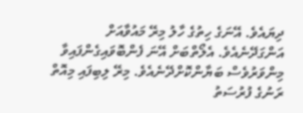ދިޔައެވެ. އޭނަގެ ހިތުގެ ހާލު މިރޭ މައުވާއަށް އަންގަދޭނެއެވެ. އެލޯތްބަށް އޭނަ ފެންބޮވައިގެންފައިވާ މިންވަރުވެސް ބަޔާންކޮށްދޭނެއެވެ. މިރޭ ލިބިފައި މިއޮތް ރަނުގެ ފުރުސަތު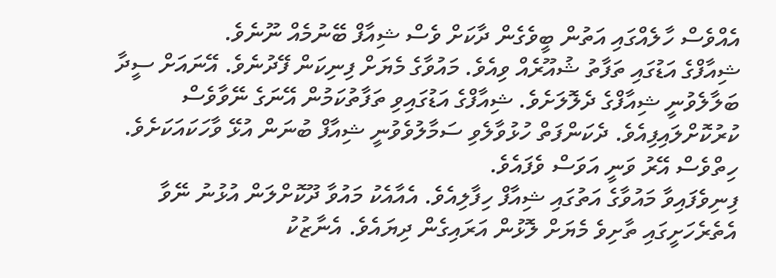އެއްވެސް ހާލެއްގައި އަތުން ބީވެގެން ދާކަށް ވެސް ޝިއާފް ބޭނުމެއް ނޫނެވެ.
ޝިއާފްގެ އަޑުގައި ތަފާތު ޝުއޫރެއް ވިއެވެ. މައުވާގެ މެޔަށް ފިނިކަން ފޭދުނެވެ. އޭނައަށް ސީދާ ބަލާލެވުނީ ޝިއާފްގެ ދެލޮލަށެވެ. ޝިއާފްގެ އަޑުގައިވި ތަފާތުކަމުން އޭނަގެ ނޭވާވެސް ކުރުކޮށްލައިފިއެވެ. ދެކަންފަތް ހުޅުވާލެވި ސަމާލުވެވުނީ ޝިއާފް ބުނަން އުޅޭ ވާހަކައަކަށެވެ. ހިތްވެސް އޭރު ވަނީ އަވަސް ވެފައެވެ.
ފިނިވެފައިވާ މައުވާގެ އަތުގައި ޝިއާފް ހިފާލިއެވެ. އެއާއެކު މައުވާ ދޫކޮށްލަން އުޅުނު ނޭވާ އެތެރެހަށީގައި ތާށިވެ މެޔަށް ލޮޅުން އަރައިގެން ދިޔައެވެ. އެނާޒުކު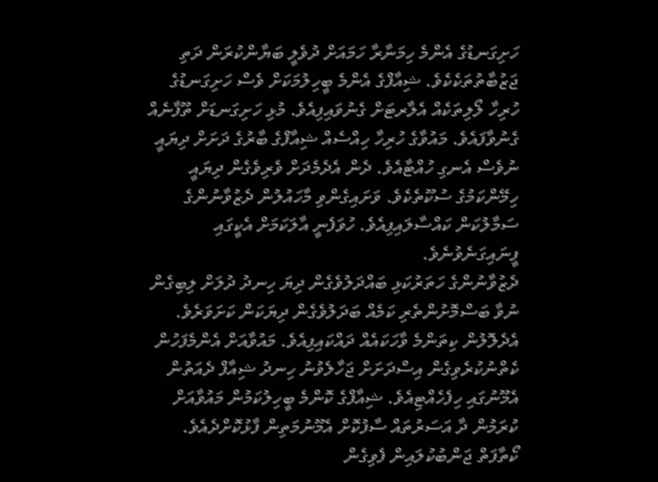ހަށިގަނޑުގެ އެންމެ ހިމަނާރާ ހަމައަށް ދުވެލީ ބަޔާންކުރަން ދަތި ޖަޒުބާތުތަކެކެވެ. ޝިއާފްގެ އެންމެ ބީހިލުމަކަށް ވެސް ހަށިގަނޑުގެ ހުރިހާ ލޯލިތަކެއް އެލާރޓަށް ގެނުވައިފިއެވެ. މުޅި ހަށިގަނޑަށް ތޫފާނެއް ގެނުވާފައެވެ. މައުވާގެ ހުރިހާ ހިއްސެއް ޝިއާފްގެ ބާރުގެ ދަށަށް ދިޔައީ ނުވެސް އެނގި ހުއްޓާއެވެ. ދެން އެދެމެދަށް ވެރިވެގެން ދިޔައީ ހިމޭންކަމުގެ ސުކޫތެކެވެ. ވަށައިގެންވި މާހައުލުން ދެޒުވާނުންގެ ސަމާލުކަން ކައްސާލައިފިއެވެ. ހުވަފެނީ އާލަކަމަށް އެކީގައި ފީނައިގަނެވުނެވެ.
ދެޒުވާނުންގެ ހަތަރުކަޅި ބައްދަލުވެގެން ދިޔަ ހިނދު ދުލަށް ލިބިގެން ނުވާ ބަސްމޮށުންތެރި ކަމެއް ބަދަލުވެގެން ދިޔަކަން ކަށަވަރެވެ. އެދެލޮލުން ކިތަންމެ ވާހަކައެއް ދައްކައިފިއެވެ. މައުވާއަށް އެންމެފަހުން ކެތްނުކުރެވިގެން އިސްދަށަށް ޖަހާލެވުނު ހިނދު ޝިއާފް ދެއަތުން އެމޫނުގައި ހިފެހެއްޓިއެވެ. ޝިއާފްގެ ކޮންމެ ބީހިލުކަމުން މައުވާއަށް ކުރަމުން ދާ އަސަރުތައް ސާފުކޮށް އެމޫނުމަތިން ފާޅުކޮށްދެއެވެ. ކޯތާފަތް ޖަންބުކުލައިން ފެވިގެން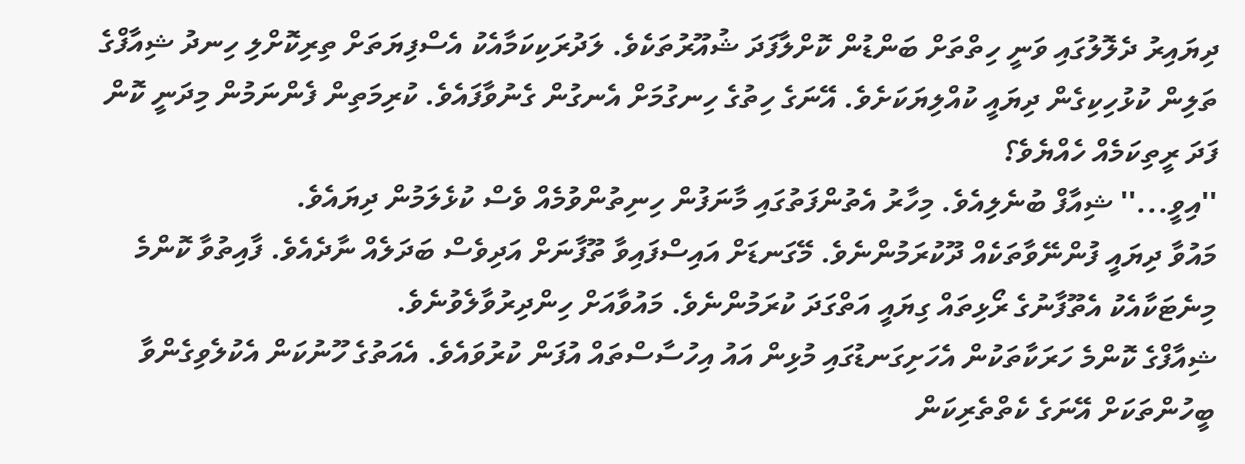ދިޔައިރު ދެލޮލުގައި ވަނީ ހިތްތަށް ބަންޑުން ކޮށްލާފަދަ ޝުއޫރުތަކެވެ. ލަދުރަކިކަމާއެކު އެސްފިޔަތަށް ތިރިކޮށްލި ހިނދު ޝިއާފްގެ ތަލިން ކުޅުހިކިގެން ދިޔައީ ކުއްލިޔަކަށެވެ. އޭނަގެ ހިތުގެ ހިނގުމަށް އެނގުން ގެނުވާފައެވެ. ކުރިމަތިން ފެންނަމުން މިދަނީ ކޮން ފަދަ ރީތިކަމެއް ހެއްޔެވެ؟
''އިވީ...'' ޝިއާފް ބުނެލިއެވެ. މިހާރު އެތުންފަތުގައި މާނަފުން ހިނިތުންވުމެއް ވެސް ކުޅެލަމުން ދިޔައެވެ.
މައުވާ ދިޔައީ ފުންނޭވާތަކެއް ދޫކުރަމުންނެވެ. މޭގަނޑަށް އައިސްފައިވާ ތޫފާނަށް އަދިވެސް ބަދަލެއް ނާދެއެވެ. ފާއިތުވާ ކޮންމެ މިނެޓަކާއެކު އެތޫފާނުގެ ރޯޅިތައް ގިޔައީ އަތްގަދަ ކުރަމުންނެވެ. މައުވާއަށް ހިންދިރުވާލެވުނެވެ.
ޝިއާފްގެ ކޮންމެ ހަރަކާތަކުން އެހަށިގަނޑުގައި މުޅިން އައު އިހުސާސްތައް އުފަން ކުރުވައެވެ. އެއަތުގެ ހޫނުކަން އެކުލެވިގެންވާ ބީހުންތަކަށް އޭނަގެ ކެތްތެރިކަން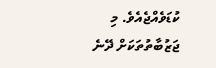ކުޑަވެއްޖެއެވެ. މި ޖަޒުބާތުތަކަށް ދޭނެ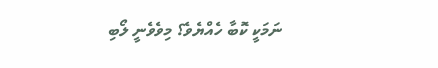ނަމަކީ ކޮބާ ހެއްޔެވެ؟ މިވެވެނީ ލޯބި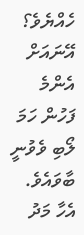ހެއްޔެވެ؟ އޭނައަށް އެންމެ ފަހުން ހަމަ ލޯބި ވެވުނީ ބާވައެވެ. އެހާ މަދު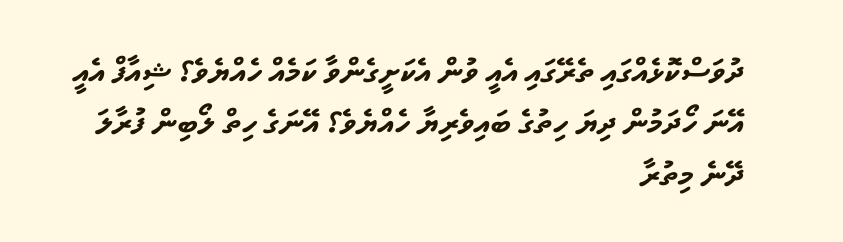ދުވަސްކޮޅެއްގައި ތެރޭގައި އެއީ ވުން އެކަށީގެންވާ ކަމެއް ހެއްޔެވެ؟ ޝިއާފް އެއީ އޭނަ ހޯދަމުން ދިޔަ ހިތުގެ ބައިވެރިޔާ ހެއްޔެވެ؟ އޭނަގެ ހިތް ލޯބިން ފުރާލަ ދޭނެ މިތުރާ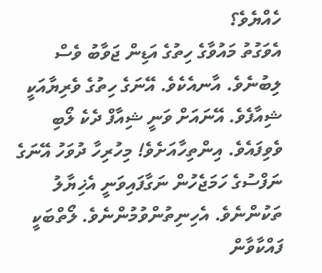ހެއްޔެވެ؟
އެވަގުތު މައުވާގެ ހިތުގެ އަޑިން ޖަވާބު ވެސް ލިބުނެވެ. އާނއެކެވެ. އޭނަގެ ހިތުގެ ވެރިޔާއަކީ ޝިއާފެވެ. އޭނައަށް ވަނީ ޝިއާފް ދެކެ ލޯބި ވެވިފައެވެ. އިންތިހާއަށެވެ! މިހުރިހާ ދުވަހު އޭނަގެ ނަފްސުގެ ހަމަޖެހުން ނަގާފައިވަނީ އެޚިޔާލު ތަކުންނެވެ. އެހިނިތުންވުމުންނެވެ. ލޯތްބަކީ ފައްކާވާން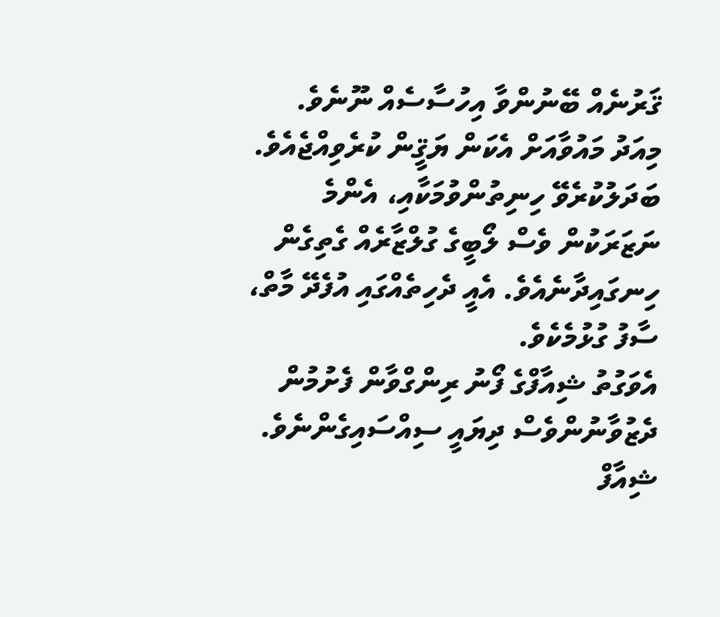ޤަރުނެއް ބޭނުންވާ އިހުސާސެއް ނޫނެވެ. މިއަދު މައުވާއަށް އެކަން ޔަޤީން ކުރެވިއްޖެއެވެ. ބަދަލުކުރެވޭ ހިނިތުންވުމަކާއި، އެންމެ ނަޒަރަކުން ވެސް ލޯބީގެ ގުލްޒާރެއް ގެތިގެން ހިނގައިދާނެއެވެ. އެއީ ދެހިތެއްގައި އުފެދޭ މާތް، ސާފު ގުޅުމެކެވެ.
އެވަގުތު ޝިއާފްގެ ފޯނު ރިންގްވާން ފެށުމުން ދެޒުވާނުންވެސް ދިޔައީ ސިއްސައިގެންނެވެ. ޝިއާފް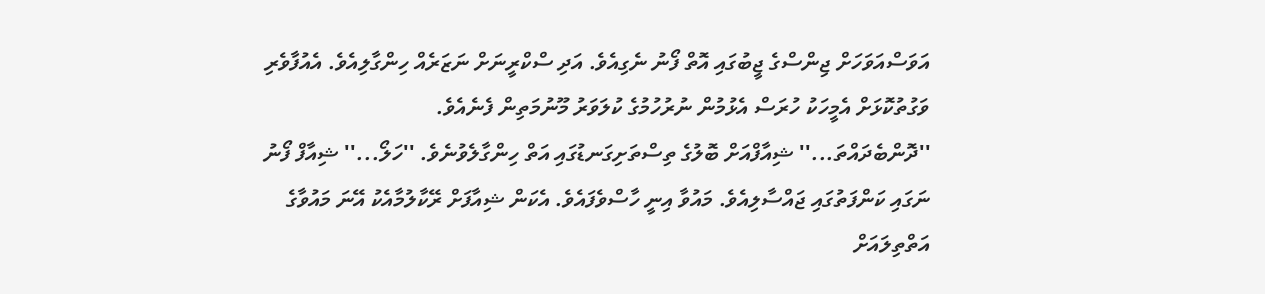އަވަސްއަވަހަށް ޖިންސްގެ ޖީބުގައި އޮތް ފޯނު ނެގިއެވެ. އަދި ސްކްރީނަށް ނަޒަރެއް ހިންގާލިއެވެ. އެއުފާވެރި ވަގުތުކޮޅަށް އެމީހަކު ހުރަސް އެޅުމުން ނުރުހުމުގެ ކުލަވަރު މޫނުމަތިން ފެނެއެވެ.
''ދޮންބެދައްތަ...'' ޝިއާފްއަށް ބޮލުގެ ތިސްތަށިގަނޑުގައި އަތް ހިންގާލެވުނެވެ. ''ހަލޯ...'' ޝިއާފް ފޯނު ނަގައި ކަންފަތުގައި ޖައްސާލިއެވެ. މައުވާ އިނީ ހާސްވެފައެވެ. އެކަން ޝިއާފަށް ރޭކާލުމާއެކު އޭނަ މައުވާގެ އަތްތިލައަށް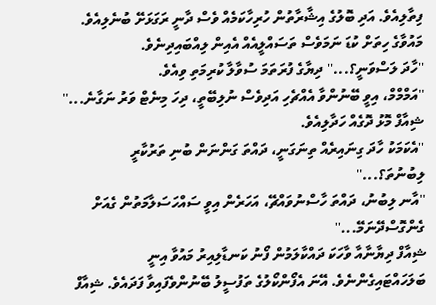ފިތާލިއެވެ. އަދި ބޮލުގެ އިޝާރާތުން ހުރިހާކަމެއް ވެސް ދާނީ ރަގަޅަށޭ ބުނެލިއެވެ. މައުވާގެ ހިތަށް ކުޑަ ނަމަވެސް ތަސައްލީއެއް އެއިން ލިއްބައިދިނެވެ.
''ހާދަ ލަސްވަނީ؟...'' ދިޔާގެ ފުރަތަމަ ސުވާލާ ކުރިމަތި ވިއެވެ.
''އަމްމްމް، އިވީ ބޭނުންވާ އެއްޗެހި އަދިވެސް ނުލިބޭތީ، ދިހަ މިނެޓް ވަރު ނަގާނެ...'' ޝިއާފް މޮޅު ދޮގެއް ހަދާލިއެވެ.
''އެކަމަކު ހާދަ ގިނައިރެއް ތިނަގަނީ، ދައްތަ ގަންނަން ބުނި ތަރުކާރީ ލިބުނުތަ؟...''
''އާނ ލިބުނު، ދައްތަ ހާސްނުވައްޗޭ، އަހަރެން އިވީ ސައްހަސަލާމަތުން ގެއަށް ގެންގޮސްދޭނަމޭ...''
ޝިއާފް ދިޔާނާއާ ވާހަކަ ދައްކާލަމުން ފޯނު ކަނޑާލިއިރު މައުވާ އިނީ ބަލަހައްޓައިގެންނެވެ. އޭނަ އެފޯންކޯލުގެ ތަފުސީލު ބޭނުންވެފައިވާ ފަދައެވެ. ޝިއާފް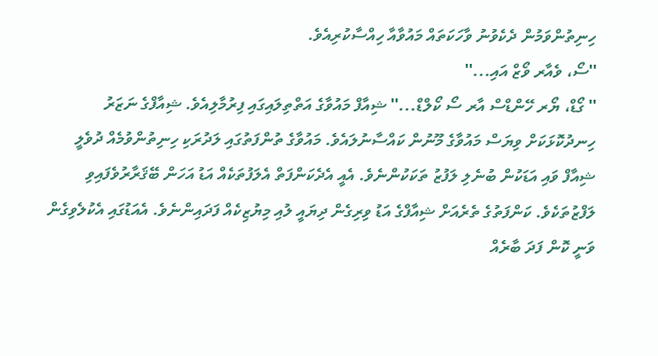ހިނިތުންވަމުން ދެކެވުނު ވާހަކަތައް މައުވާއާ ހިއްސާކުރިއެވެ.
''ސޯ، ވެއާރ ވޯޒް އައި...''
'' ގޯޑް، ޔޯރ ހޭންޑްސް އާރ ސޯ ކޯލްޑް...'' ޝިއާފް މައުވާގެ އަތްތިލައިގައި ފިރުމާލިއެވެ. ޝިއާފްގެ ނަޒަރު ހިނދުކޮޅަކަށް ވިޔަސް މައުވާގެ މޫނުން ކައްސާނުލައެވެ. މައުވާގެ ތުންފަތުގައި ލަދުރަކި ހިނިތުންވުމެއް ދުވެލީ ޝިއާފް ވައި އަޑަކުން ބުނެލި ލަފުޒު ތަކަކުންނެވެ. އެއީ އެދެކަންފަތް އެލަފުތަކެއް އަޑު އަހަން ބޭޤަރާރުވެފައިވި ލަފްޒުތަކެވެ. ކަންފަތުގެ ތެރެއަށް ޝިއާފްގެ އަޑު ވިރިގެން ދިޔައީ ލުއި މިޔުޒިކެއް ފަދައިންނެވެ. އެއަޑުގައި އެކުލެވިގެން ވަނީ ކޮން ފަދަ ބާރެއް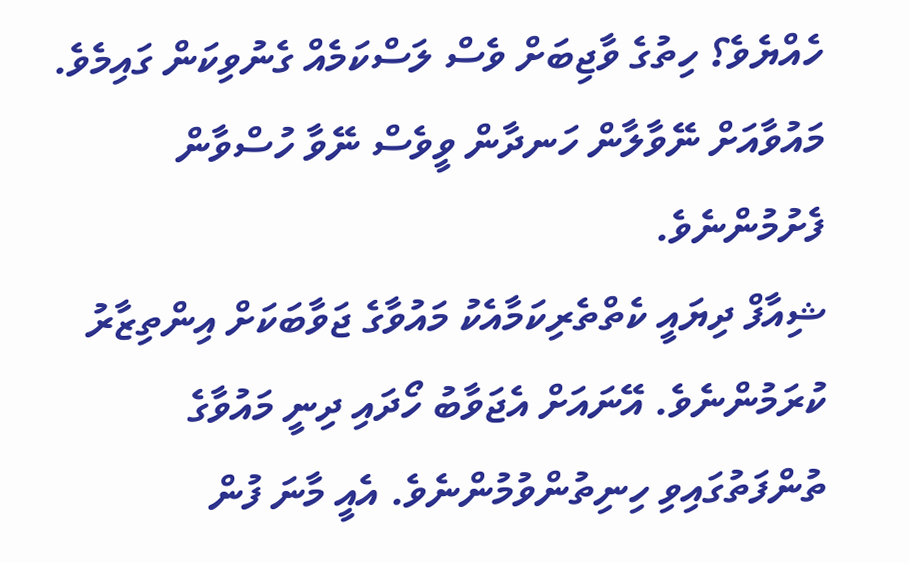ހެއްޔެވެ؟ ހިތުގެ ވާޖިބަށް ވެސް ލަސްކަމެއް ގެނުވިކަން ގައިމެވެ. މައުވާއަށް ނޭވާލާން ހަނދާން ވީވެސް ނޭވާ ހުސްވާން ފެށުމުންނެވެ.
ޝިއާފް ދިޔައީ ކެތްތެރިކަމާއެކު މައުވާގެ ޖަވާބަކަށް އިންތިޒާރު ކުރަމުންނެވެ. އޭނައަށް އެޖަވާބު ހޯދައި ދިނީ މައުވާގެ ތުންފަތުގައިވި ހިނިތުންވުމުންނެވެ. އެއީ މާނަ ފުން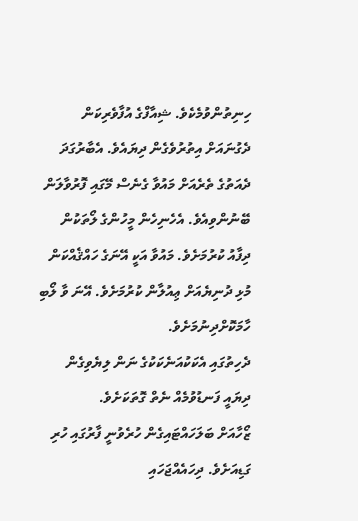ހިނިތުންވުމެކެވެ. ޝިއާފްގެ އުފާވެރިކަން ދެގުނައަށް އިތުރުވެގެން ދިޔައެވެ. އެބާރުގަދަ ދެއަތުގެ ތެރެއަށް މައުވާ ގެނެސް މޭގައި ފޮރުވާލަން ބޭނުންވިއެވެ. އެހެނިހެން މީހުންގެ ލޯތަކުން ދިފާއު ކުރުމަށެވެ. މައުވާ އަކީ އޭނަގެ ހައްޤެއްކަން މުޅި ދުނިޔެއަށް ޢިއުލާން ކުރުމަށެވެ. އޭނަ ވާ ލޯބި ހާމަކޮށްދިނުމަށެވެ.
ދެހިތުގައި އެކަކުއަނެކަކުގެ ނަން ލިޔެވިގެން ދިޔައީ ފަނޑުވުމެއް ނެތް ގޮތަކަށެވެ.
ޒޯހާއަށް ބަލަހައްޓައިގެން ހުރެވުނީ ފާރުގައި ހުރި ގަޑިއަށެވެ. ދިހައެއްޖަހައި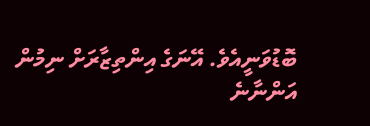ބޮޑުވަނީއެވެ. އޭނަގެ އިންތިޒާރަށް ނިމުން އަންނާނެ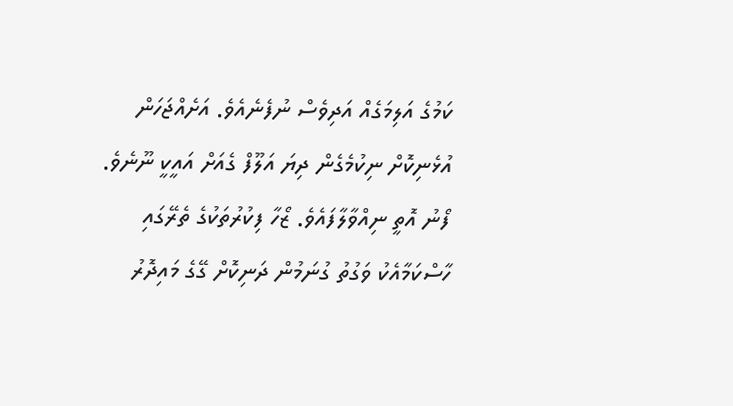ކަމުގެ އަލިމަގެއް އަދިވެސް ނުފެނެއެވެ. އަށެއްޖަހަން އުޅެނިކޮށް ނިކުމެގެން ދިޔަ އަލޫފް ގެއަށް އައީކީ ނޫނެވެ. ފޯނު އޮތީ ނިއްވާލާފައެވެ. ޒޯހާ ފިކުރުތަކުގެ ތެރޭގައި ހާސްކަމާއެކު ވަގުތު ގުނަމުން ދަނިކޮށް ގޭގެ މައިދޮރު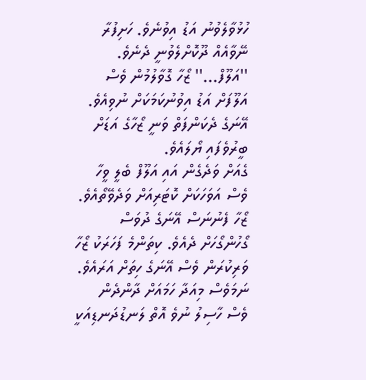ހުޅުވާލެވުނު އަޑު އިވުނެވެ. ހަށިފުރާ ނޭވާއެއް ދޫކޮށްލެވުނީ ދެނެވެ.
''އަލޫފް...'' ޒޯހާ ގޮވާލުމުން ވެސް އަލޫފަށް އަޑު އިވުނުކަމަކަށް ނުވިއެވެ. އޭނަގެ ދެކަންފަތް ވަނީ ޒޯހާގެ އަޑަށް ބީރުވެފައި ޔޯލައެވެ.
ގެއަށް ވަދެގެން އައި އަލޫފް ބެލީ ވީހާ ވެސް އަވަހަކަށް ކޮޓަރިއަށް ވަދެވޭތޯއެވެ. ޒޯހާ ފެނުނަސް އޭނަގެ ދުވަސް ގޯހުންގޯހަށް ދެއެވެ. ކިތަންމެ ފަހަރަކު ޒޯހާ ވަރިކުރަން ވެސް އޭނަގެ ހިތަށް އަރައެވެ. ނަމަވެސް މިއަދާ ހަމައަށް ދާންދެން ވެސް ހާސިލު ނުވެ އޮތް ލަނޑުދަނޑިއަކީ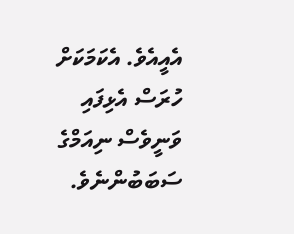އެއީއެވެ. އެކަމަކަށް ހުރަސް އެޅިފައި ވަނީވެސް ނިއަމްގެ ސަބަބުންނެވެ.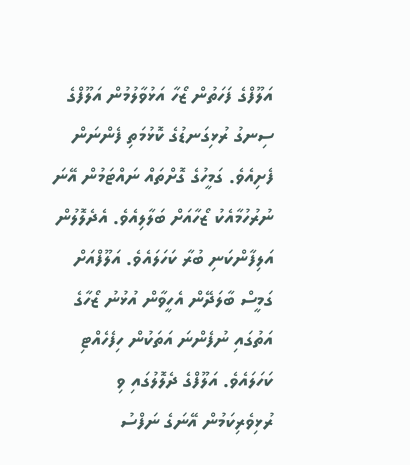އަލޫފްގެ ފަހަތުން ޒޯހާ އަޅުވާލުމުން އަލޫފްގެ ސިނގު ރުޅިގަނޑުގެ ކޮޅުމަތި ފެންނަން ފެށިއެވެ. ގަމީހުގެ ގޮށްތައް ނައްޓަމުން އޭނަ ނުރުހުމާއެކު ޒޯހާއަށް ބަލާލިއެވެ. އެދެލޮލުން އަލިފާންކަނި ބުރާ ކަހަލައެވެ. އަލޫފްއަށް ގަމީސް ބާލަދޭން އެހީވާން އުޅުނު ޒޯހާގެ އަތުގައި ނުފެންނަ އަތަކުން ހިފެހެއްޓި ކަހަލައެވެ. އަލޫފްގެ ދެލޮލުގައި ވި ރުޅިވެރިކަމުން އޭނަގެ ނަފްސު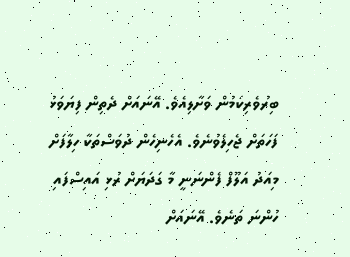ބިރުވެރިކަމުން ވަށާލިއެވެ. އޭނައަށް ދެތިން ފިޔަވަޅު ފަހަތަށް ޖެހިލެވުނެވެ. އެހެނިހެން ދުވަސްތަކާ ހިލާފަށް މިއަދު އަލޫފް ފެންނަނީ މާ ގަދަޔަށް ރުޅި އައިސްފައި ހުންނަ ތަނެވެ. އޭނައަށް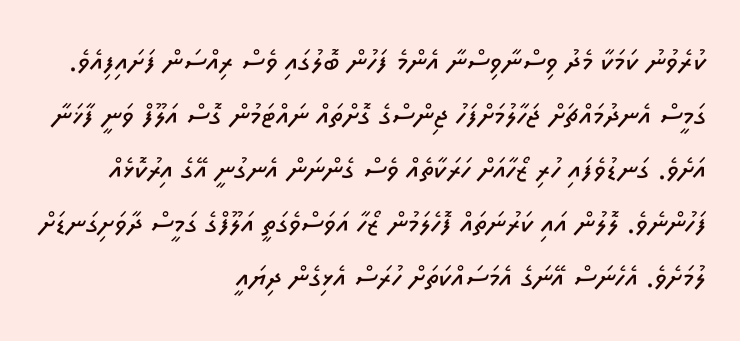ކުރެވުނު ކަމަކާ މެދު ވިސްނާވިސްނާ އެންމެ ފަހުން ބޮލުގައި ވެސް ރިއްސަން ފަށައިފިއެވެ.
ގަމީސް އެނދުމައްޗަށް ޖަހާލުމަށްފަހު ޖިންސްގެ ގޮށްތައް ނައްޓަމުން ގޮސް އަލޫފް ވަނީ ފާޚަނާ އަށެވެ. ގަނޑުވެފައި ހުރި ޒޯހާއަށް ހަރަކާތެއް ވެސް ގެންނަން އެނގުނީ އޭގެ އިރުކޮޅެއް ފަހުންނެވެ. ލޮލުން އައި ކަރުނަތައް ފޮހެލަމުން ޒޯހާ އަވަސްވެގަތީ އަލޫފްގެ ގަމީސް ދާވަށިގަނޑަށް ލުމަށެވެ. އެހެނަސް އޭނަގެ އެމަސައްކަތަށް ހުރަސް އެޅިގެން ދިޔައީ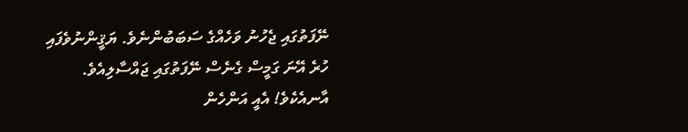ނޭފަތުގައި ޖެހުނު ވަހެއްގެ ސަބަބުންނެވެ. ޔަޤީންނުވެފައި ހުރެ އޭނަ ގަމީސް ގެނެސް ނޭފަތުގައި ޖައްސާލިއެވެ. އާނއެކެވެ! އެއީ އަންހެން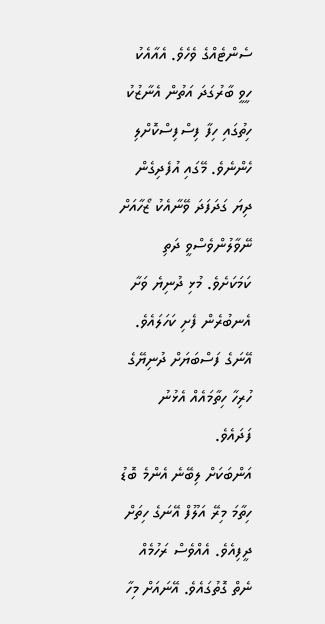ސެންޓެއްގެ ވެހެވެ. އެއާއެކު ހީވީ ބާރުގަދަ އަތުން އެނާޒުކު ހިތުގައި ހިފާ ފިސްފިސްކޮށްލި ހެންނެވެ. މޭގައި އުފެދިގެން ދިޔަ ގަދަފަދަ ވޭނާއެކު ޒޯހާއަށް ނޭވާލުންވެސްވީ ދަތި ކަމަކަށެވެ. މުޅި ދުނިޔެ ވަށާ އެނބުރެން ފެށި ކަހަލައެވެ. އޭނަގެ ފަސްބަޔަށް ދުނިޔޭގެ ހުރިހާ ހިތާމައެއް އެޅުނު ފަދައެވެ.
އަންބަކަށް ލިބޭނެ އެންމެ ބޮޑު ހިތާމަ މިރޭ އަލޫފް އޭނަގެ ހިތަށް ދީފިއެވެ. އެއްވެސް ރަހުމެއް ނެތް ގޮތުގައެވެ. އޭނައަށް މިހާ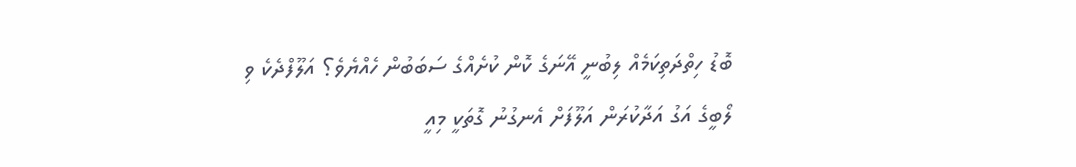ބޮޑު ހިތްދަތިކަމެއް ލިބުނީ އޭނަގެ ކޮން ކުށެއްގެ ސަބަބުން ހެއްޔެވެ؟ އަލޫފްދެކެ ވި ލޯބީގެ އަގު އަދާކުރަން އަލޫފަށް އެނގުނު ގޮތަކީ މިއީ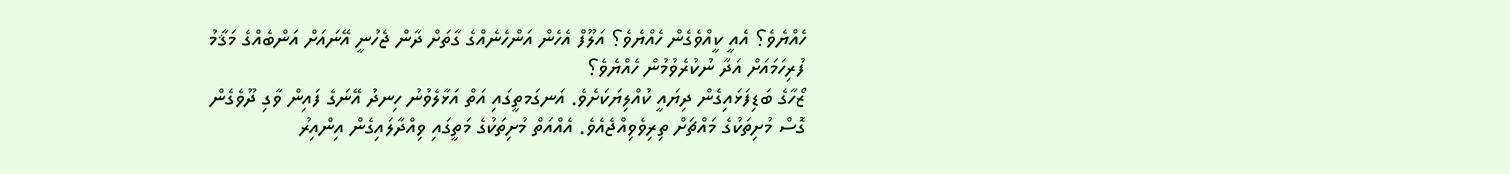ހެއްޔެވެ؟ އެއީ ކީއްވެގެން ހެއްޔެވެ؟ އަލޫފް އެހެން އަންހެނެއްގެ ގާތަށް ދާން ޖެހުނީ އޭނައަށް އަންބެއްގެ މަޤާމު ފުރިހަމައަށް އަދާ ނުކުރެވުމުން ހެއްޔެވެ؟
ޒޯހާގެ ބަޑިފަޅައިގެން ދިޔައީ ކުއްލިޔަކަށެވެ. އަނގަމތީގައި އަތް އަޅާލެވުނު ހިނދު އޭނަގެ ފައިން ވާގި ދޫވެގެން ގޮސް މުށިތަކުގެ މައްޗަށް ތިރިވެވިއްޖެއެވެ. އެއްއަތް މުށިތަކުގެ މަތީގައި ވިއްދާލައިގެން އިންއިރު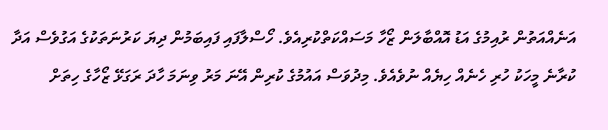އަނެއްއަތުން ރުއިމުގެ އަޑު އޮއްބާލަން ޒޯހާ މަސައްކަތްކުރިއެވެ. ހޯސްލާފައި ފައިބަމުން ދިޔަ ކަރުނަތަކުގެ އަގުވެސް އަދާ ކުރާނެ މީހަކު ހުރި ހެނެއް ހިޔެއް ނުވެއެވެ. މިދުވަސް އައުމުގެ ކުރިން އޭނަ މަރު ވިނަމަ ހާދަ ރަގަޅޭ ޒޯހާގެ ހިތަށް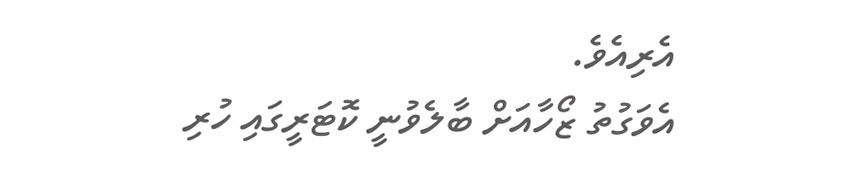އެރިއެވެ.
އެވަގުތު ޒޯހާއަށް ބާލެވުނީ ކޮޓަރީގައި ހުރި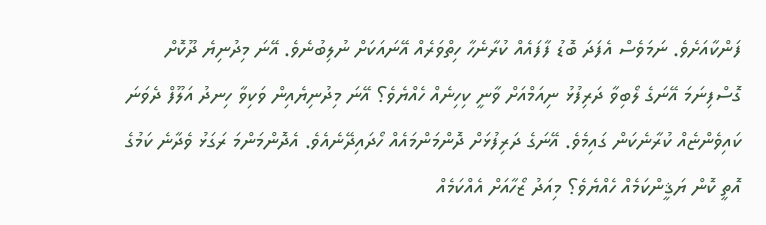ފަންކާއަށެވެ. ނަމަވެސް އެފަދަ ބޮޑު ފާފައެއް ކުރާނެހާ ހިތްވަރެއް އޭނައަކަށް ނުލިބުނެވެ. އޭނަ މިދުނިޔެ ދޫކޮށް ގޮސްފިނަމަ އޭނަގެ ލޯބިވާ ދަރިފުޅު ނިއަމްއަށް ވާނީ ކިހިނެއް ހެއްޔެވެ؟ އޭނަ މިދުނިޔެއިން ވަކިވާ ހިނދު އަލޫފް ދެވަނަ ކައިވެންޏެއް ކުރާނެކަން ގައިމެވެ. އޭނަގެ ދަރިފުޅަށް ދޮންމަންމައެއް ހޯދައިދޭނެއެވެ. އެދޮންމަންމަ ރަގަޅު ވެދާނެ ކަމުގެ އޮތީ ކޮން ޔަޤީންކަމެއް ހެއްޔެވެ؟ މިއަދު ޒޯހާއަށް އެއްކަމެއް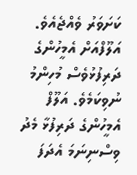ކަށަވަރު ވެއްޖެއެވެ. އަލޫފްއަށް އެމީހުންގެ ދަރިފުޅުވެސް މުހިންމު ނުވިކަމެވެ. އަލޫފް އެމީހުންގެ ދަރިފުޅާ މެދު ވިސްނިނަމަ އެދަފަ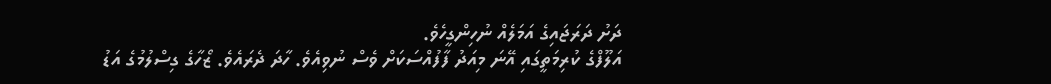ދަށު ދަރަޖައިގެ އަމަލެއް ނުހިންގީހެވެ.
އަލޫފްގެ ކުރިމަތީގައި އޭނަ މިއަދު ފާފުއްސަކަށް ވެސް ނުވިއެވެ. ހާދަ ދެރައެވެ. ޒޯހާގެ ގިސްލުމުގެ އަޑު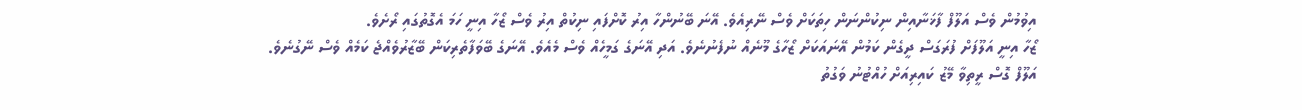އިވުމުން ވެސް އަލޫފް ފާޚަނާއިން ނިކުންނަން ހިތަކަށް ވެސް ނޭރިއެވެ. އޭނަ ބޭނުންހާ އިރު ކޮށްފައި ނިކުތް އިރު ވެސް ޒޯހާ އިނީ ހަމަ އެގޮތުގައި ރޯށެވެ.
ޒޯހާ އިނީ އަލޫފަށް ފުރަގަސް ދީގެން ކަމުން އޭނައަކަށް ޒޯހާގެ މޫނެއް ނުފެނުނެވެ. އަދި އޭނަގެ ގަމީހެއް ވެސް މެއެވެ. އޭނަގެ ބޭވަފާތެރިކަން ބޭޒާރުވެއްޖެ ކަމެއް ވެސް ނޭގުނެވެ.
އަލޫފް ގޮސް ރީތިވާ މޭޒު ކައިރިއަށް ހުއްޓުނު ވަގުތު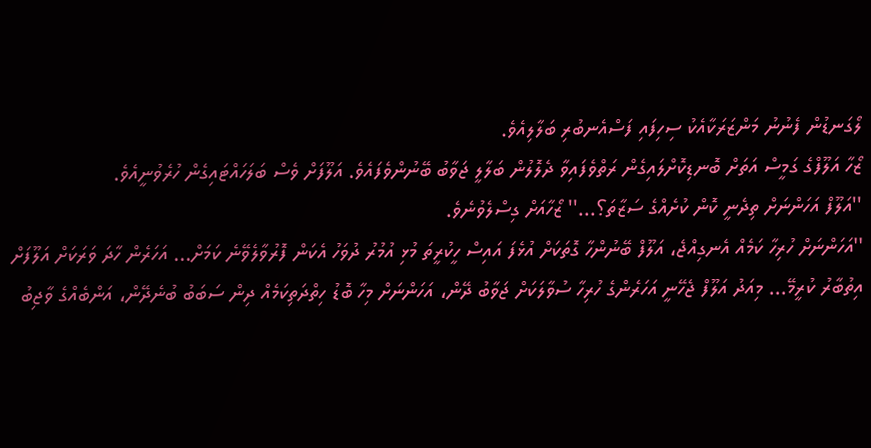ލޯގަނޑުން ފެނުނު މަންޒަރަކާއެކު ސިހިފައި ފަސްއެނބުރި ބަލާލިއެވެ.
ޒޯހާ އަލޫފްގެ ގަމީސް އަތަށް ބޮނޑިކޮށްލައިގެން ރަތްވެފައިވާ ދެލޮލުން ބަލާލީ ޖަވާބު ބޭނުންވެފައެވެ. އަލޫފަށް ވެސް ބަލަހައްޓައިގެން ހުރެވުނީއެވެ.
''އަލޫފް އަހަންނަށް ތިދެނީ ކޮން ކުށެއްގެ ސަޒާތަ؟...'' ޒޯހާއަށް ގިސްލެވުނެވެ.
''އަހަންނަށް ހުރިހާ ކަމެއް އެނގިއްޖެ، އަލޫފް ބޭނުންހާ ގޮތަކަށް އުޅެފަ އައިސް ހީކުރީތަ މުޅި އުމުރު ދުވަހު އެކަން ފޮރުވާލެވޭނެ ކަމަށް... އަހަރެން ހާދަ ވަރަކަށް އަލޫފަށް އިތުބާރު ކުރީމޭ... މިއަދު އަލޫފް ޖެހޭނީ އަހަރެންގެ ހުރިހާ ސުވާލަކަށް ޖަވާބު ދޭން، އަހަންނަށް މިހާ ބޮޑު ހިތްދަތިކަމެއް ދިން ސަބަބު ބުނެދޭން، އަންބެއްގެ ވާޖިބު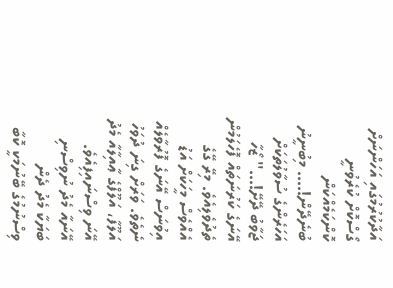އަދާކުރުމުގައި އަހަންނަށް ގޯސްކޮށް ކުރެވުނީ ކޮންކަމެއްކަން ބުނެދޭން!.... މިބުނީނު އަހަރެންގެ ސުވާލުތަކަށް ޖަވާބު ދޭށޭ!...'' ޒޯހާ އޭނަގެ ކަރުނަތައް ފޮހެލަމުން ތެދުވެލިއެވެ. މިރޭ ގޭގެ އެއްވެސް މީހަކަށް އަޑު އިވުނަސް އޭނަގެ ފޮރުވާލެއް ނެތެވެ. ވަރަށް ގިނަ ދުވަހު އަލޫފާ، އަލޫފްގެ ޢާއިލާއާ މެދު އޭނަ ވިސްނައިފިއެވެ. އޭނައާ މެދު ނުވިސްނި ބަޔަކާ މެދު ދެން ވިސްނުމުގެ ބޭނުމަކީ ކޮބާ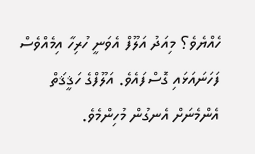ހެއްޔެވެ؟ މިއަދު އަލޫފް އެވަނީ ހުރިހާ އިމެއްވެސް ފަހަނައަޅައި ގޮސްފައެވެ. އަލޫފްގެ ހަޤީޤަތް އެންމެނަށް އެނގުން މުހިންމެވެ.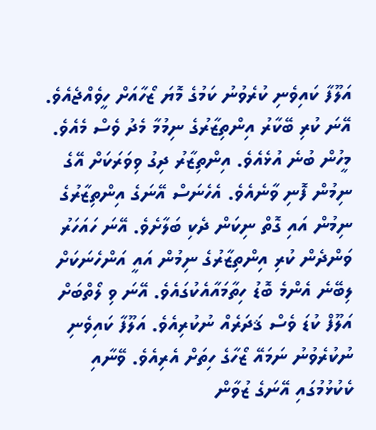އަލޫފާ ކައިވެނި ކުރެވުނު ކަމުގެ މޮޔަ ޒޯހާއަށް ހީވެއްޖެއެވެ. އޭނަ ކުރި ބޭކާރު އިންތިޒާރުގެ ނިމުމާ މެދު ވެސް މެއެވެ. މީހުން ބުނެ އުޅެއެވެ. އިންތިޒާރު ދިގު ވިވަރަކަށް އޭގެ ނިމުން ފޮނި ވާނެއެވެ. އެހެނަސް އޭނަގެ އިންތިޒާރުގެ ނިމުން އައި ގޮތް ނިކަން ދެކި ބަލާށެވެ. އޭނަ ހައަހަރު ވަންދެން ކުރި އިންތިޒާރުގެ ނިމުން އައީ އަންހެނަކަށް ލިބޭނެ އެންމެ ބޮޑު ހިތާމައާއެކުގައެވެ. އޭނަ ވި ލޯތްބަށް އަލޫފް ކުޑަ ވެސް ޤަދަރެއް ނުކުރިއެވެ. އަލޫފާ ކައިވެނި ނުކުރެވުނު ނަމައޭ ޒޯހާގެ ހިތަށް އެރިއެވެ. ވޭނާއި ކެކުޅުމުގައި އޭނަގެ ޒުވާން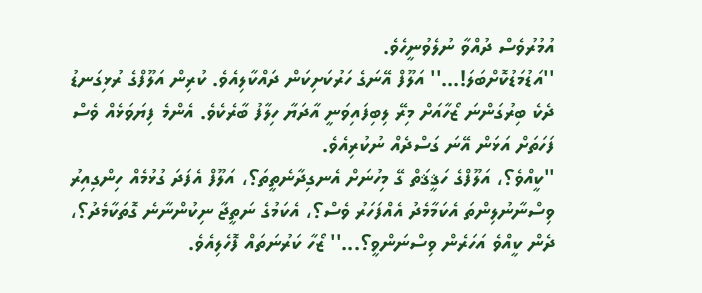އުމުރުވެސް ދުއްވާ ނުލެވުނީހެވެ.
''އަޑުމަޑުކޮށްބަލަ!...'' އަލޫފް އޭނަގެ ހަރުކަށިކަން ދައްކާލިއެވެ. ކުރިން އަލޫފްގެ ރުޅިގަނޑު ދެކެ ބިރުގަންނަ ޒޯހާއަށް މިރޭ ލިބިފައިވަނީ އާދަޔާ ހިލާފު ބާރެކެވެ. އެންމެ ފިޔަވަޅެއް ވެސް ފަހަތަށް އަޅަން އޭނަ ގަސްދެއް ނުކުރިއެވެ.
''ކީއްވެ؟، އަލޫފްގެ ހަޤީޤަތް ގޭ މިހުނަށް އެނގިދާނެތީތަ؟، އަލޫފް އެފަދަ ގުޅުމެއް ހިންގިއިރު ވިސްނާނުލިންތަ އެކަމާމެދު އެއްފަހަރު ވެސް؟، އެކަމުގެ ނަތީޖާ ނިކުންނާނެ ގޮތަކާމެދު؟، ދެން ކީއްވެ އަހަރެން ވިސްނަންވީ؟...'' ޒޯހާ ކަރުނަތައް ފޮހެލިއެވެ.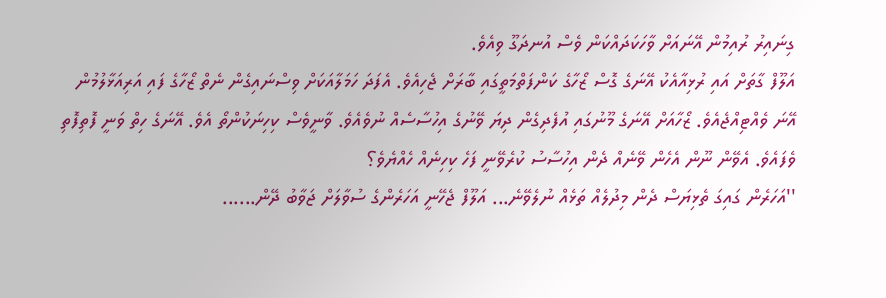ގިނައިރު ރުއިމުން އޭނައަށް ވާހަކަދައްކަން ވެސް އުނދަގޫ ވިއެވެ.
އަލޫފް ގާތަށް އައި ރުޅިއާއެކު އޭނަގެ ގޮސް ޒޯހާގެ ކަންފަތްމަތީގައި ބާރަށް ޖެހިއެވެ. އެފަދަ ހަމަލާއަކަށް ވިސްނައިގެން ނެތް ޒޯހާގެ ފައި އަރިއަޅާލުމުން އޭނަ ވެއްޓިއްޖެއެވެ. ޒޯހާއަށް އޭނަގެ މޫނުގައި އުފެދިގެން ދިޔަ ވޭނުގެ އިހުސާސެއް ނުވެއެވެ. ވާނީވެސް ކިހިނަކުންތޯ އެވެ. އޭނަގެ ހިތް ވަނީ ފޮތިފޮތި ވެފައެވެ. އެވޭން ނޫން އެހެން ވޭނެއް ދެން އިހުސާސު ކުރެވޭނީ ފަހެ ކިހިނެއް ހެއްޔެވެ؟
''އަހަރެން ގައިގަ ތެޅިޔަސް ދެން މިދުލެއް ތަޅެއް ނުލެވޭނެ... އަލޫފް ޖެހޭނީ އަހަރެންގެ ސުވާލަށް ޖަވާބު ދޭން......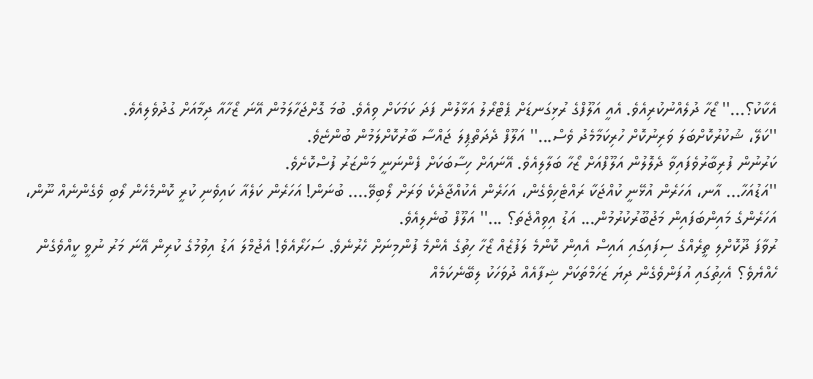އެކާކު؟...'' ޒޯހާ ދުލެއްނުކުރިއެވެ. އެއީ އަލޫފްގެ ރުޅިގަނޑަށް ޕެޓްރޯލު އަޅާލުން ފަދަ ކަމަކަށް ވިއެވެ. ބުމަ ގޮށްޖަހާލަމުން އޭނަ ޒޯހާއާ ދިމާއަށް ގުދުވެލިއެވެ.
''ކަލޭ، ޝުކުރުކޮށްބަލަ ވަރިނުކޮށް ހުރިކަމާމެދު ވެސް...'' އަލޫފް ދެދަތްޕިލަ ޖައްސާ ބާރުކޮށްލަމުން ބުންޏެވެ.
ކަރުނުން ފުރިބާރުވެފައިވާ ދެލޮލުން އަލޫފްއަށް ޒޯހާ ބަލާލިއެވެ. އޭނައަށް ހިސާބަކަށް ފެންނަނީ މަންޒަރު ފުސްކޮށެވެ.
''އަޑުއަހާ... އާނ، އަހަރެން އުޅޭނީ ކުއްޖަކާ ރައްޓެހިވެގެން، އަހަރެން އެކުއްޖާދެކެ ވަރަށް ލޯބިވޭ.... ބުނަން! އަހަރެން ކަލެއާ ކައިވެނި ކުރީ ކޮންމެހެން ލޯބި ވެގެންނެއް ނޫން، އަހަރެންގެ މައިންބަފައިން މަޖުބޫރުކުރުމުން... އަޑު އިވިއްޖެތަ؟ ...'' އަލޫފް ބުނެލިއެވެ.
ރުވާފަ ދޫކޮށްލި ތީރެއްގެ ސިފައިގައި އައިސް އެއިން ކޮންމެ ލަފުޒެއް ޒޯހާ ހިތުގެ އެންމެ ފުންމިނަށް ހެރުނެވެ. ސަހަރޯއެވެ! އެޖުމްލަ އަޑު އިވުމުގެ ކުރިން އޭނަ މަރު ނުވީ ކީއްވެގެން ހެއްޔެވެ؟ އެހިތުގައި އުފަންވެގެން ދިޔަ ޒަހަމްތަކަށް ޝިފާއެއް ދުވަހަކު ލިބޭނެކަމެއް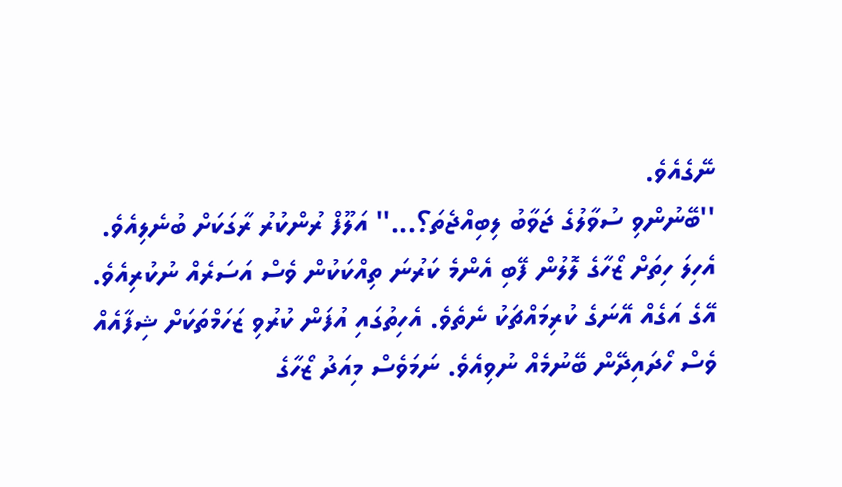ނޭގެއެވެ.
''ބޭނުންވި ސުވާލުގެ ޖަވާބު ލިބިއްޖެތަ؟...'' އަލޫފް ރުންކުރު ރާގަކަށް ބުނެލިއެވެ.
އެހިލަ ހިތަށް ޒޯހާގެ ލޮލުން ފޭބި އެންމެ ކަރުނަ ތިއްކަކުން ވެސް އަސަރެއް ނުކުރިއެވެ. އޭގެ އަގެއް އޭނަގެ ކުރިމައްޗަކު ނެތެވެ. އެހިތުގައި އުފަން ކުރުވި ޒަހަމްތަކަށް ޝިފާއެއް ވެސް ހޯދައިދޭން ބޭނުމެއް ނުވިއެވެ. ނަމަވެސް މިއަދު ޒޯހާގެ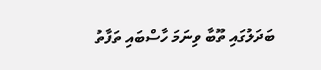ބަދަލުގައި ތޫބާ ވިނަމަ ހާސްބައި ތަފާތު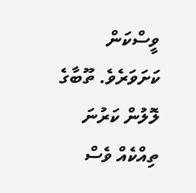ވީސްކަން ކަށަވަރެވެ. ތޫބާގެ ލޮލުން ކަރުނަ ތިއްކެއް ވެސް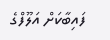ފައިބާކަށް އަލޫފްގެ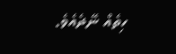ހިތެއް ނޭދެއެވެ.